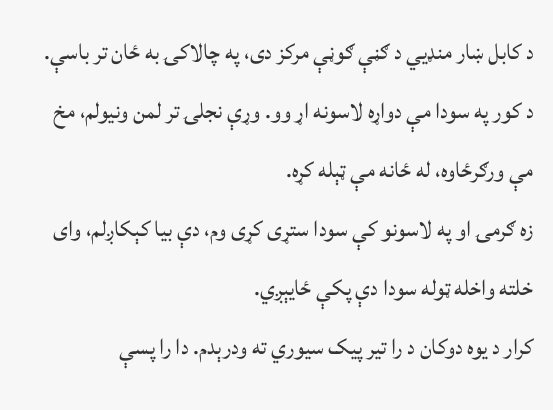د کابل ښار منډيي د ګڼې ګوڼې مرکز دی، په چالاکۍ به ځان تر باسې. د کور په سودا مې دواړه لاسونه اړ وو. وړې نجلۍ تر لمن ونیولم، مخ مې ورګرځاوه، له ځانه مې ټېله کړه.
زه ګرمۍ او په لاسونو کې سودا ستړی کړی وم، دې بیا کېکاږلم، وای خلته واخله ټوله سودا دې پکې ځایېږي.
کرار د یوه دوکان د را تیر پيک سیوري ته ودرېدم. دا را پسې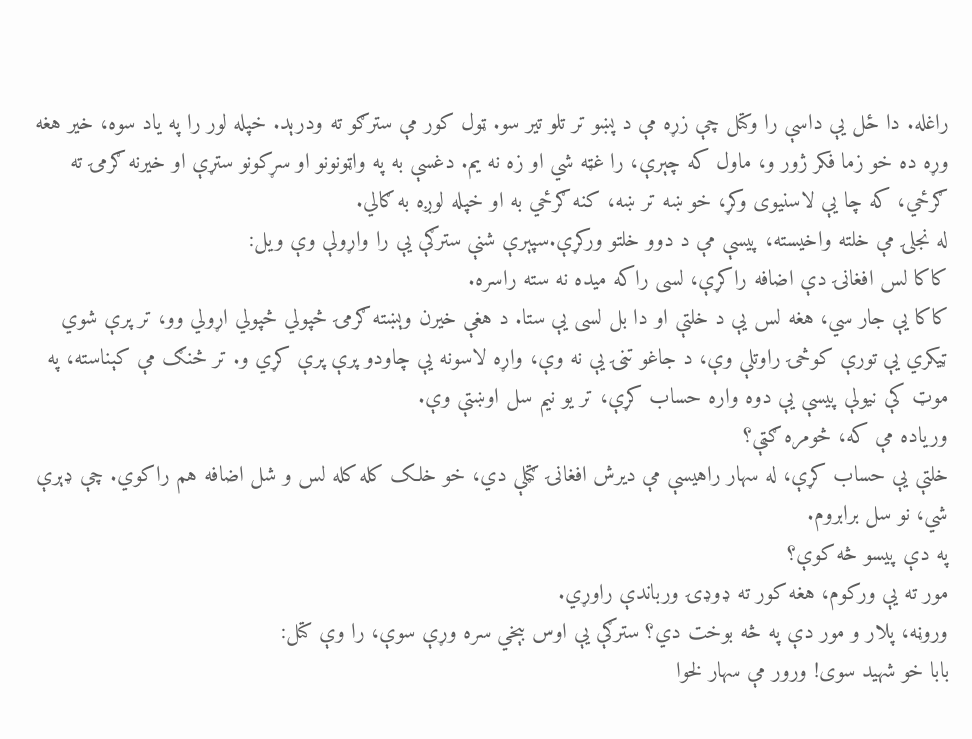راغله. دا ځل یې داسې را وکتل چې زړه مې د پښو تر تلو تیر سو. ټول کور مې سترګو ته ودرېد. خپله لور را په یاد سوه، خیر هغه وړه ده خو زما فکر ژور و، ماول که چېرې، را غټه شي او زه نه یم. دغسې به په واټونونو او سړکونو ستړې او خیرنه ګرمۍ ته ګرځي، که چا یې لاسنیوی وکړ، خو ښه تر ښه، کنه ګرځي به او خپله لوږه به ګالي.
له نجلۍ مې خلته واخیسته، پیسې مې د دوو خلتو ورکړې.سپېرې شنې سترګې یې را واړولې وې ویل:
کاکا لس افغانۍ دې اضافه راکړې، لسی راکه میده نه سته راسره.
کاکا یې جار سي، هغه لس یې د خلتې او دا بل لسی یې ستا. د هغې خیرن وېښته ګرمۍ څپولي څپولي اړولي وو، تر پرې شوي ټیکري یې تورې کوڅۍ راوتلې وې، د جاغو تڼۍ یې نه وې، واړه لاسونه یې چاودو پرې پرې کړي و. تر څنګ مې کېناسته، په موټ کې نیولې پیسې یې دوه واره حساب کړې، تر یو نیم سل اوښتې وې.
وریاده مې که، څومره ګټې؟
خلتې یې حساب کړې، له سهار راهیسې مې دیرش افغانۍ ګټلې دي، خو خلک کله کله لس و شل اضافه هم راکوي. چې ډېرې شي، نو سل برابروم.
په دې پیسو څه کوې؟
مور ته یې ورکوم، هغه کور ته ډوډۍ ورباندې راوړي.
وروڼه، پلار و مور دې په څه بوخت دي؟ سترګې یې اوس بېخي سره وړې سوې، را وې کتل:
بابا خو شهید سوی! ورور مې سهار لخوا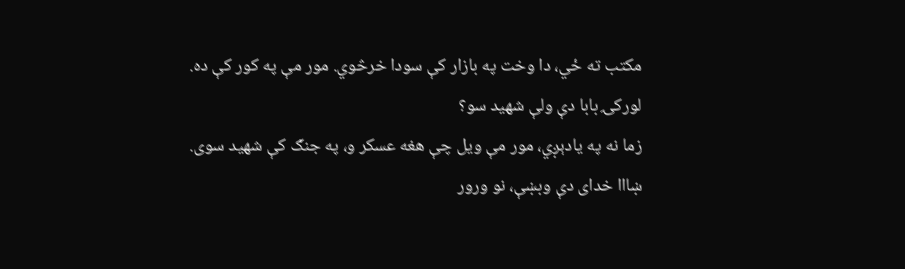مکتب ته ځي، دا وخت په بازار کې سودا خرڅوي. مور مې په کور کې ده.
لورکۍ بابا دې ولې شهید سو؟
زما نه په یادېږي، مور مې ویل چې هغه عسکر و، په جنګ کې شهید سوی.
ښااا خدای دې وبښې، نو ورور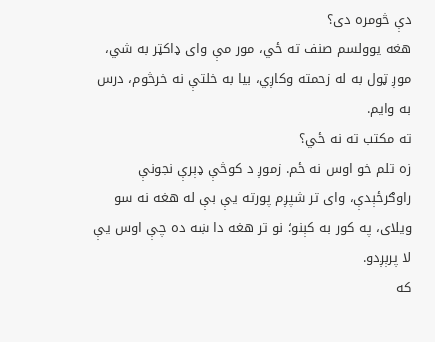دې څومره دی؟
هغه یوولسم صنف ته ځي، مور مې وای ډاکټر به شي، موږ ټول به له زحمته وکاږي، بیا به خلتې نه خرڅوم، درس به وایم.
ته مکتب ته نه ځي؟
زه تلم خو اوس نه ځم. زموږ د کوڅې ډېرې نجونې راوګرځېدې، وای تر شپږم پورته یې بې له هغه نه سو ویلای، په کور به کېنو؛ نو تر هغه دا ښه ده چې اوس یې لا پرېږدو.
که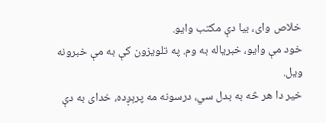خلاص وای، بیا دې مکتب وایو.
خود مې وایو، خبریاله به وم. په تلویزون کې به مې خبرونه ویل.
خیر دا هر څه به بدل سي، درسونه مه پرېږده، خدای به دې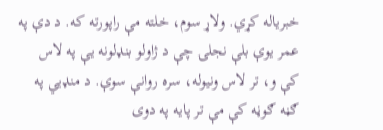خبریاله کړي. ولاړ سوم، خلته مې راپورته که. د دې په عمر یوې بلې نجلۍ چې د ژاولو بنډلونه یې په لاس کې و، تر لاس ونیوله، سره روانې سوې. د منډیي په ګڼه ګوڼه کې مې تر پایه په دوی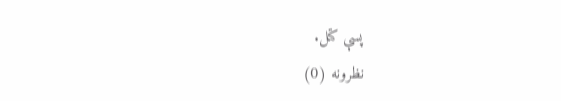پسې کتل.
نظرونه (0)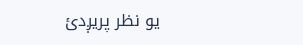یو نظر پریږدئ